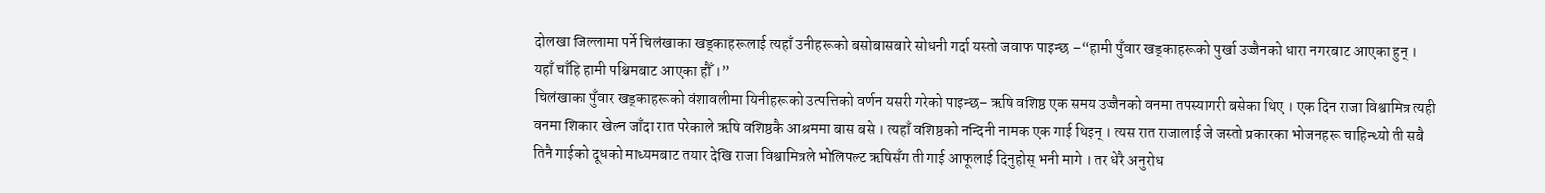दोलखा जिल्लामा पर्ने चिलंखाका खड्काहरूलाई त्यहाँ उनीहरूको बसोबासबारे सोधनी गर्दा यस्तो जवाफ पाइन्छ –“हामी पुँवार खड्काहरूको पुर्खा उज्जैनको धारा नगरबाट आएका हुन् । यहाँ चाँहि हामी पश्चिमबाट आएका हौँ ।”
चिलंखाका पुँवार खड्काहरूको वंशावलीमा यिनीहरूको उत्पत्तिको वर्णन यसरी गरेको पाइन्छ– ऋषि वशिष्ठ एक समय उज्जैनको वनमा तपस्यागरी बसेका थिए । एक दिन राजा विश्वामित्र त्यही वनमा शिकार खेल्न जाँदा रात परेकाले ऋषि वशिष्ठकै आश्रममा बास बसे । त्यहाँ वशिष्ठको नन्दिनी नामक एक गाई थिइन् । त्यस रात राजालाई जे जस्तो प्रकारका भोजनहरू चाहिन्थ्यो ती सबै तिनै गाईको दूधको माध्यमबाट तयार देखि राजा विश्वामित्रले भोलिपल्ट ऋषिसँग ती गाई आफूलाई दिनुहोस् भनी मागे । तर धेरै अनुरोध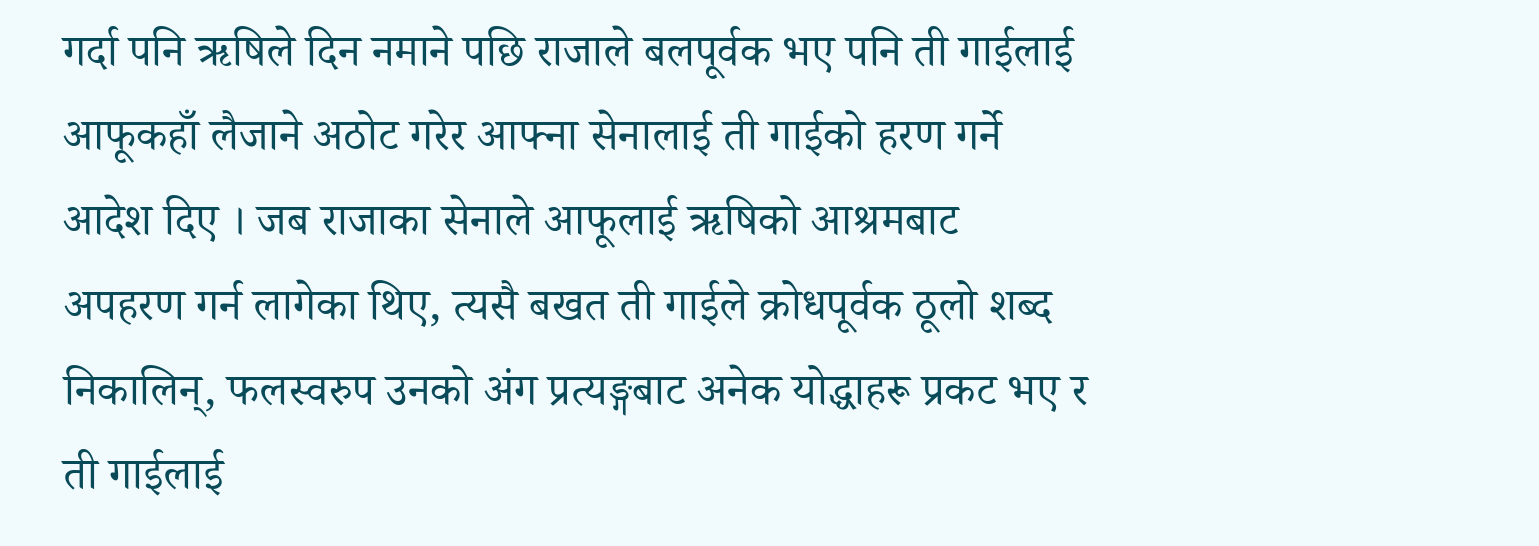गर्दा पनि ऋषिले दिन नमाने पछि राजाले बलपूर्वक भए पनि ती गाईलाई आफूकहाँ लैजाने अठोट गरेर आफ्ना सेनालाई ती गाईको हरण गर्ने आदेश दिए । जब राजाका सेनाले आफूलाई ऋषिको आश्रमबाट अपहरण गर्न लागेका थिए, त्यसै बखत ती गाईले क्रोधपूर्वक ठूलो शब्द निकालिन्, फलस्वरुप उनको अंग प्रत्यङ्गबाट अनेक योद्धाहरू प्रकट भए र ती गाईलाई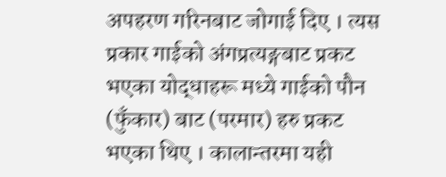अपहरण गरिनबाट जोगाई दिए । त्यस प्रकार गाईको अंगप्रत्यङ्गबाट प्रकट भएका योद्धाहरू मध्ये गाईको पौन (फुँकार) बाट (परमार) हरु प्रकट भएका थिए । कालान्तरमा यही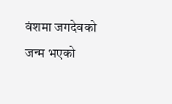वंशमा जगदेवको जन्म भएको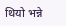थियो भन्ने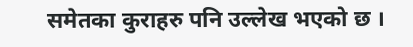समेतका कुराहरु पनि उल्लेख भएको छ ।